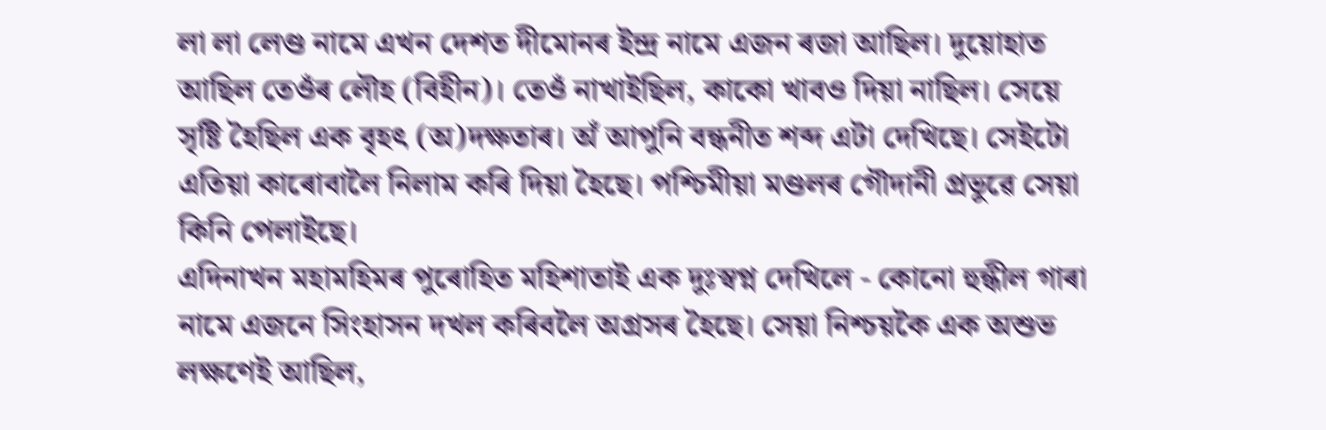লা লা লেণ্ড নামে এখন দেশত দীমোনৰ ইন্দ্ৰ নামে এজন ৰজা আছিল। দুয়োহাত আছিল তেওঁৰ লৌহ (বিহীন)। তেওঁ নাখাইছিল, কাকো খাবও দিয়া নাছিল। সেয়ে সৃষ্টি হৈছিল এক বৃহৎ (অ)দক্ষতাৰ। অঁ আপুনি বন্ধনীত শব্দ এটা দেখিছে। সেইটো এতিয়া কাৰোবালৈ নিলাম কৰি দিয়া হৈছে। পশ্চিমীয়া মণ্ডলৰ গৌদানী প্ৰভুৱে সেয়া কিনি পেলাইছে।
এদিনাখন মহামহিমৰ পুৰোহিত মহিশাতাই এক দুঃস্বপ্ন দেখিলে - কোনো হুন্ধীল গাৰা নামে এজনে সিংহাসন দখল কৰিবলৈ অগ্ৰসৰ হৈছে। সেয়া নিশ্চয়কৈ এক অশুভ লক্ষণেই আছিল,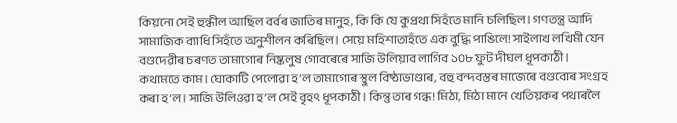কিয়নো সেই হুন্ধীল আছিল বৰ্বৰ জাতিৰ মানুহ, কি কি যে কুপ্ৰথা সিহঁতে মানি চলিছিল। গণতন্ত্ৰ আদি সামাজিক ব্যাধি সিহঁতে অনুশীলন কৰিছিল। সেয়ে মহিশাতাহঁতে এক বুদ্ধি পাঙিলে! সাইলাখ লখিমী যেন বণ্ডদেৱীৰ চৰণত তামাগোৰ নিষ্কলুষ গোবৰেৰে সাজি উলিয়াব লাগিব ১০৮ ফুট দীঘল ধূপকাঠী।
কথামতে কাম। ঘোকাটি পেলোৱা হ’ল তামাগোৰ স্থুল বিষ্ঠাভাণ্ডাৰ, বহু বন্দবস্তৰ মাজেৰে বণ্ডবোৰ সংগ্ৰহ কৰা হ’ল। সাজি উলিওৱা হ’ল সেই বৃহৎ ধূপকাঠী। কিন্তু তাৰ গন্ধ! মিঠা, মিঠা মানে খেতিয়কৰ পথাৰলৈ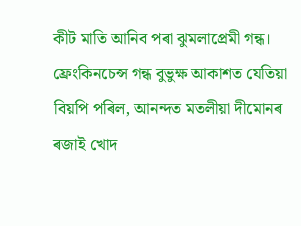কীট মাতি আনিব পৰা ঝুমলাপ্ৰেমী গন্ধ। ফ্ৰেংকিনচেন্স গন্ধ বুভুক্ষ আকাশত যেতিয়া বিয়পি পৰিল, আনন্দত মতলীয়া দীমোনৰ ৰজাই খোদ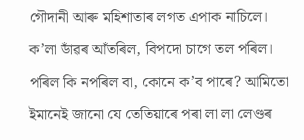গৌদানী আৰু মহিশাতাৰ লগত এপাক নাচিলে। ক’লা ডাঁৱৰ আঁতৰিল, বিপদো চাগে তল পৰিল। পৰিল কি নপৰিল বা, কোনে ক’ব পাৰে? আমিতো ইমানেই জানো যে তেতিয়াৰে পৰা লা লা লেণ্ডৰ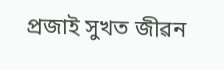প্ৰজাই সুখত জীৱন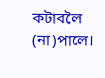কটাবলৈ (না)পালে।